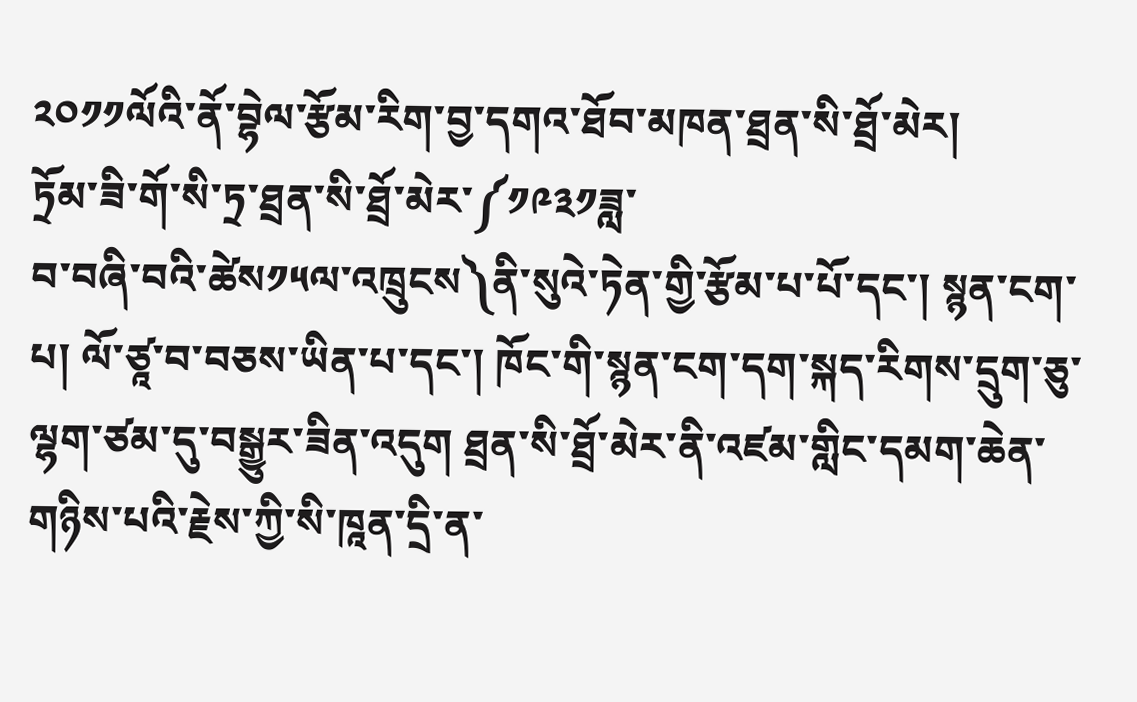༢༠༡༡ལོའི་ནོ་བྷེལ་རྩོམ་རིག་བྱ་དགའ་ཐོབ་མཁན་ཐྲན་སི་ཐྲོ་མེར།
ཏྲོམ་ཟི་གོ་སི་ཏྲ་ཐྲན་སི་ཐྲོ་མེར་༼༡༩༣༡ཟླ་
བ་བཞི་བའི་ཚེས༡༥ལ་འཁྲུངས༽ནི་སུའེ་ཏེན་གྱི་རྩོམ་པ་པོ་དང་། སྙན་ངག་པ། ལོ་ཙཱ་བ་བཅས་ཡིན་པ་དང་། ཁོང་གི་སྙན་ངག་དག་སྐད་རིགས་དྲུག་ཅུ་ལྷག་ཙམ་དུ་བསྒྱུར་ཟིན་འདུག ཐྲན་སི་ཐྲོ་མེར་ནི་འཛམ་གླིང་དམག་ཆེན་གཉིས་པའི་རྗེས་ཀྱི་སི་ཁཱན་དྲི་ན་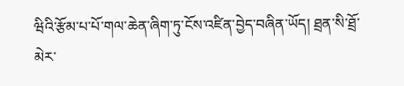ཝིའི་རྩོམ་པ་པོ་གལ་ཆེན་ཞིག་ཏུ་ངོས་འཛིན་བྱེད་བཞིན་ཡོད། ཐྲན་སི་ཐྲོ་མེར་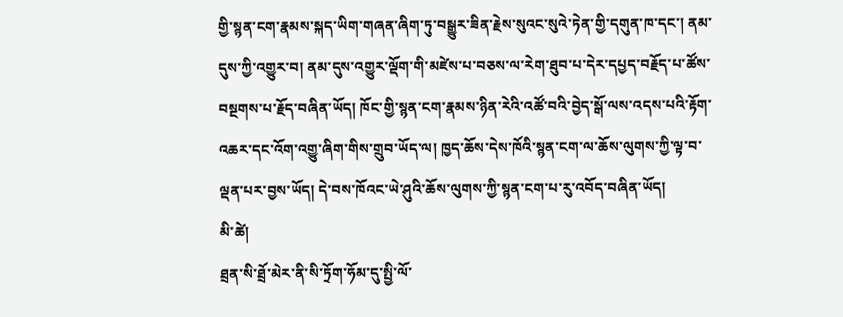གྱི་སྙན་ངག་རྣམས་སྐད་ཡིག་གཞན་ཞིག་ཏུ་བསྒྱུར་ཟིན་རྗེས་སུའང་སུའེ་ཏེན་གྱི་དགུན་ཁ་དང་། ནམ་དུས་ཀྱི་འགྱུར་བ། ནམ་དུས་འགྱུར་ལྡོག་གི་མཛེས་པ་བཅས་ལ་རེག་ཐུབ་པ་དེར་དཔྱད་བརྗོད་པ་ཚོས་བསྔགས་པ་རྗོད་བཞིན་ཡོད། ཁོང་གྱི་སྙན་ངག་རྣམས་ཉིན་རེའི་འཚོ་བའི་བྱེད་སྒོ་ལས་འདས་པའི་རྟོག་འཆར་དང་འོག་འགྱུ་ཞིག་གིས་གྲུབ་ཡོད་ལ། ཁྱད་ཆོས་དེས་ཁོའི་སྙན་ངག་ལ་ཆོས་ལུགས་ཀྱི་ལྟ་བ་ལྡན་པར་བྱས་ཡོད། དེ་བས་ཁོའང་ཡེ་ཤུའི་ཆོས་ལུགས་ཀྱི་སྙན་ངག་པ་རུ་འབོད་བཞིན་ཡོད།
མི་ཚེ།
ཐྲན་སི་ཐྲོ་མེར་ནི་སི་ཏྲོག་ཧོམ་དུ་སྤྱི་ལོ་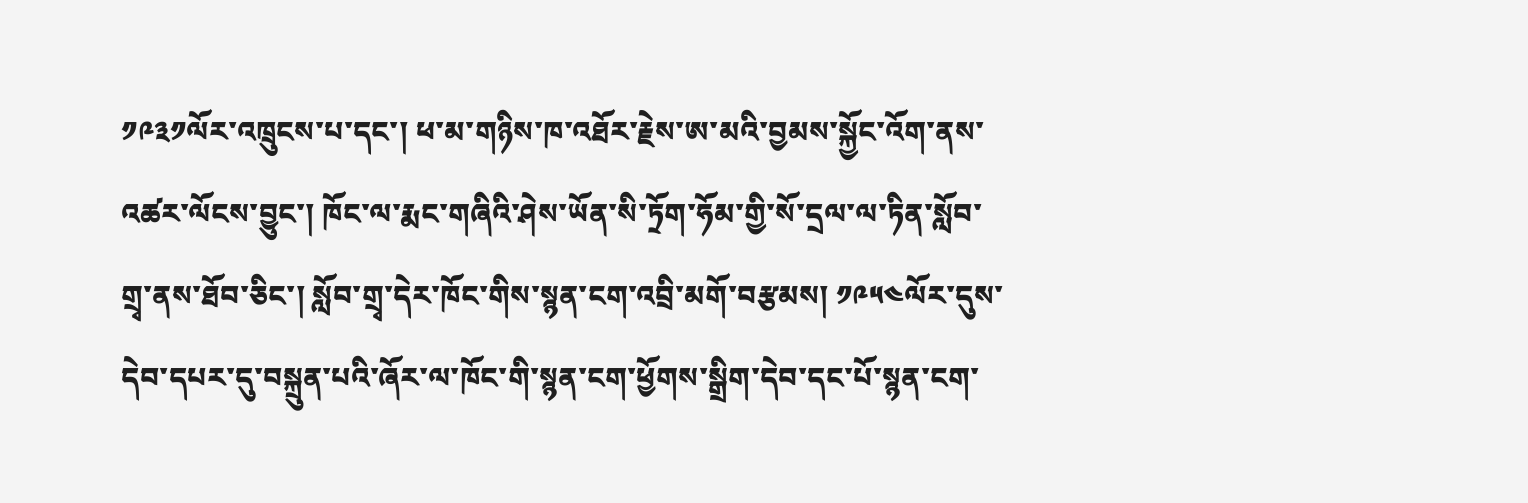༡༩༣༡ལོར་འཁྲུངས་པ་དང་། ཕ་མ་གཉིས་ཁ་འཐོར་རྗེས་ཨ་མའི་བྱམས་སྐྱོང་འོག་ནས་འཚར་ལོངས་བྱུང་། ཁོང་ལ་རྨང་གཞིའི་ཤེས་ཡོན་སི་ཏྲོག་ཧོམ་གྱི་སོ་དྲལ་ལ་ཏིན་སློབ་གྲྭ་ནས་ཐོབ་ཅིང་། སློབ་གྲྭ་དེར་ཁོང་གིས་སྙན་ངག་འབྲི་མགོ་བརྩམས། ༡༩༥༤ལོར་དུས་དེབ་དཔར་དུ་བསྐྲུན་པའི་ཞོར་ལ་ཁོང་གི་སྙན་ངག་ཕྱོགས་སྒྲིག་དེབ་དང་པོ་སྙན་ངག་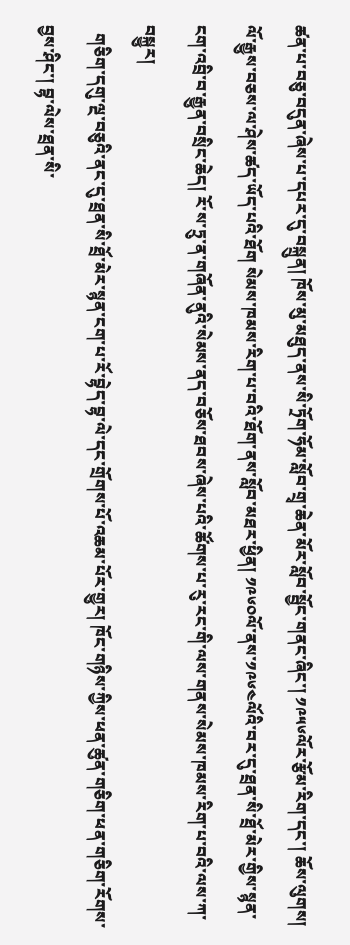ཚན་པ་བཅུ་བདུན་ཞེས་པ་དཔར་དུ་བསྐྲུན། ཁོས་མུ་མཐུད་ནས་སི་ཏྲོག་ཧོམ་སློབ་གྲྭ་ཆེན་མོར་སློབ་སྦྱོང་གནང་ཞིང་། ༡༩༥༦ལོར་རྩོམ་རིག་དང་། ཆོས་ལུགས། ལོ་རྒྱུས་བཅས་ལ་ཤེས་ཚད་ཡོད་པའི་ཐོག སེམས་ཁམས་རིག་པ་བའི་ཐོག་ནས་སློབ་མཐར་ཕྱིན། ༡༩༦༠ལོ་ནས་༡༩༦༤ལོའི་བར་དུ་ཐྲན་སི་ཐྲོ་མེར་གྱིས་སྙན་ངག་འབྲི་བ་རྒྱུན་བསྲིང་ཆེད། རོ་ས་ཏྲུ་ན་གཞོན་ནུའི་སེམས་ནད་བཅོས་ཐབས་ཞེས་པའི་ཚོགས་པ་རུ་རང་གི་ལས་གནས་སེམས་ཁམས་རིག་པ་བའི་ལས་ཀ་བསྐྱུར།
  གཅིག་དགུ་ལྔ་བཅུའི་ནང་དུ་ཐྲན་སི་ཐྲོ་མེར་སྙན་ངག་པ་རོ་བྷེད་བྷ་ལེ་དང་གྲོགས་པོ་འཆམ་པོར་གྱུར། ཁོང་གཉིས་ཀྱིས་ཕན་ཚུན་གཅིག་ཕན་གཅིག་རོགས་བྱས་ཤིང་། བྷ་ལེས་ཐྲན་སི་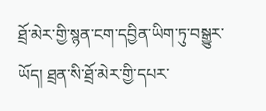ཐྲོ་མེར་གྱི་སྙན་ངག་དབྱིན་ཡིག་ཏུ་བསྒྱུར་ཡོད། ཐྲན་སི་ཐྲོ་མེར་གྱི་དཔར་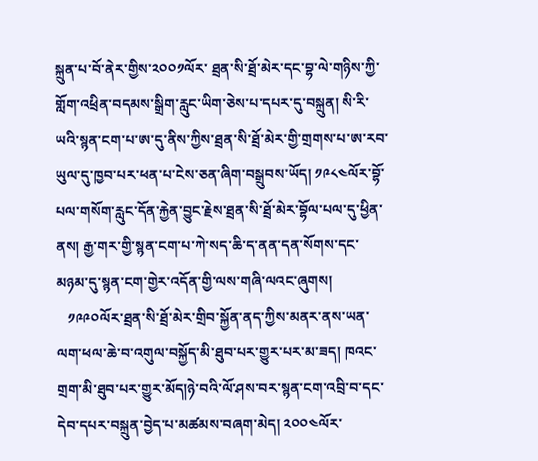སྐྲུན་པ་བོ་ནེར་གྱིས་༢༠༠༡ལོར་ ཐྲན་སི་ཐྲོ་མེར་དང་བྷ་ལེ་གཉིས་ཀྱི་གློག་འཕྲིན་བདམས་སྒྲིག་རླུང་ཡིག་ཅེས་པ་དཔར་དུ་བསྐྲུན། སི་རི་ཡའི་སྙན་ངག་པ་ཨ་དུ་ནིས་ཀྱིས་ཐྲན་སི་ཐྲོ་མེར་གྱི་གྲགས་པ་ཨ་རབ་ཡུལ་དུ་ཁྱབ་པར་ཕན་པ་ངེས་ཅན་ཞིག་བསྒྲུབས་ཡོད། ༡༩༨༤ལོར་བྷོ་པལ་གསོག་རླུང་དོན་རྐྱེན་བྱུང་རྗེས་ཐྲན་སི་ཐྲོ་མེར་བྷོལ་པལ་དུ་ཕྱིན་ནས། རྒྱ་གར་གྱི་སྙན་ངག་པ་ཀེ་སད་ཆི་ད་ནན་དན་སོགས་དང་མཉམ་དུ་སྙན་ངག་གྱེར་འདོན་གྱི་ལས་གཞི་ལའང་ཞུགས།
   ༡༩༩༠ལོར་ཐྲན་སི་ཐྲོ་མེར་གྲིབ་སྐྱོན་ནད་ཀྱིས་མནར་ནས་ཡན་ལག་ཕལ་ཆེ་བ་འགུལ་བསྐྱོད་མི་ཐུབ་པར་གྱུར་པར་མ་ཟད། ཁའང་གྲག་མི་ཐུབ་པར་གྱུར་མོད།ཉེ་བའི་ལོ་ཤས་བར་སྙན་ངག་འབྲི་བ་དང་དེབ་དཔར་བསྐྲུན་བྱེད་པ་མཚམས་བཞག་མེད། ༢༠༠༤ལོར་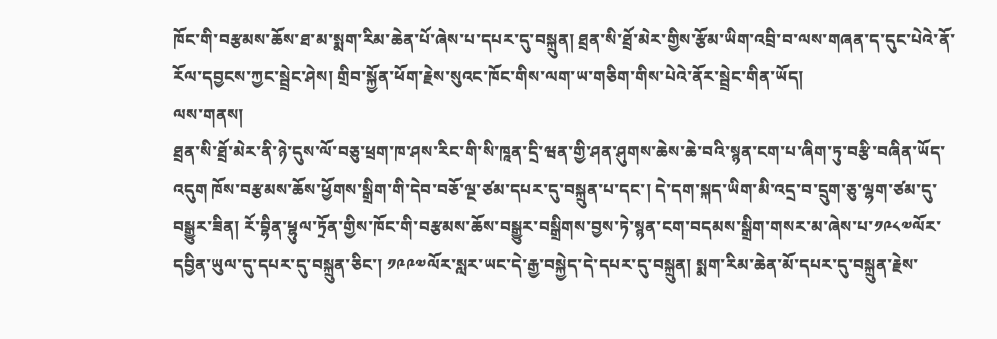ཁོང་གི་བརྩམས་ཆོས་ཐ་མ་སྨག་རིམ་ཆེན་པོ་ཞེས་པ་དཔར་དུ་བསྐྲུན། ཐྲན་སི་ཐྲོ་མེར་གྱིས་རྩོམ་ཡིག་འབྲི་བ་ལས་གཞན་ད་དུང་པེའེ་ནོ་རོལ་དབྱངས་ཀྱང་སྦྲེང་ཤེས། གྲིབ་སྐྱོན་ཕོག་རྗེས་སུའང་ཁོང་གིས་ལག་ཡ་གཅིག་གིས་པེའེ་ནོར་སྦྲེང་གིན་ཡོད།
ལས་གནས།
ཐྲན་སི་ཐྲོ་མེར་ནི་ཉེ་དུས་ལོ་བཅུ་ཕྲག་ཁ་ཤས་རིང་གི་སི་ཁཱན་དྲི་ཝན་གྱི་ཤན་ཤུགས་ཆེས་ཆེ་བའི་སྙན་ངག་པ་ཞིག་ཏུ་བརྩི་བཞིན་ཡོད་འདུག ཁོས་བརྩམས་ཆོས་ཕྱོགས་སྒྲིག་གི་དེབ་བཅོ་ལྔ་ཙམ་དཔར་དུ་བསྐྲུན་པ་དང་། དེ་དག་སྐད་ཡིག་མི་འདྲ་བ་དྲུག་ཅུ་ལྷག་ཙམ་དུ་བསྒྱུར་ཟིན། རོ་བྷིན་ཕྷུལ་ཏྲོན་གྱིས་ཁོང་གི་བརྩམས་ཆོས་བསྒྱུར་བསྒྲིགས་བྱས་ཏེ་སྙན་ངག་བདམས་སྒྲིག་གསར་མ་ཞེས་པ་༡༩༨༧ལོར་དབྱིན་ཡུལ་དུ་དཔར་དུ་བསྐྲུན་ཅིང་། ༡༩༩༧ལོར་སླར་ཡང་དེ་རྒྱ་བསྐྱེད་དེ་དཔར་དུ་བསྐྲུན། སྨག་རིམ་ཆེན་མོ་དཔར་དུ་བསྐྲུན་རྗེས་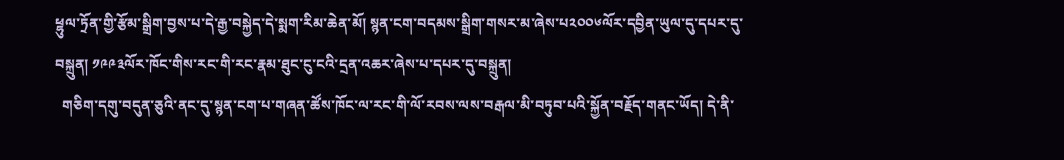ཕྷུལ་ཏྲོན་གྱི་རྩོམ་སྒྲིག་བྱས་པ་དེ་རྒྱ་བསྐྱེད་དེ་སྨག་རིམ་ཆེན་མོ། སྙན་ངག་བདམས་སྒྲིག་གསར་མ་ཞེས་པ༢༠༠༦ལོར་དབྱིན་ཡུལ་དུ་དཔར་དུ་བསྐྲུན། ༡༩༩༣ལོར་ཁོང་གིས་རང་གི་རང་རྣམ་ཐུང་ངུ་ངའི་དྲན་འཆར་ཞེས་པ་དཔར་དུ་བསྐྲུན།
  གཅིག་དགུ་བདུན་ཅུའི་ནང་དུ་སྙན་ངག་པ་གཞན་ཚོས་ཁོང་ལ་རང་གི་ལོ་རབས་ལས་བརྒལ་མི་བཏུབ་པའི་སྐྱོན་བརྗོད་གནང་ཡོད། དེ་ནི་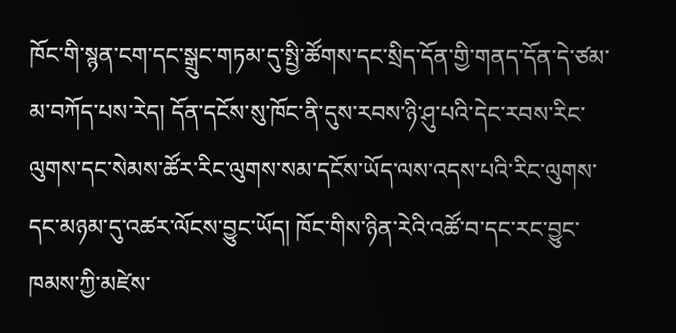ཁོང་གི་སྙན་ངག་དང་སྒྲུང་གཏམ་དུ་སྤྱི་ཚོགས་དང་སྲིད་དོན་གྱི་གནད་དོན་དེ་ཙམ་མ་བཀོད་པས་རེད། དོན་དངོས་སུ་ཁོང་ནི་དུས་རབས་ཉི་ཤུ་པའི་དེང་རབས་རིང་ལུགས་དང་སེམས་ཚོར་རིང་ལུགས་སམ་དངོས་ཡོད་ལས་འདས་པའི་རིང་ལུགས་དང་མཉམ་དུ་འཚར་ལོངས་བྱུང་ཡོད། ཁོང་གིས་ཉིན་རེའི་འཚོ་བ་དང་རང་བྱུང་ཁམས་ཀྱི་མཛེས་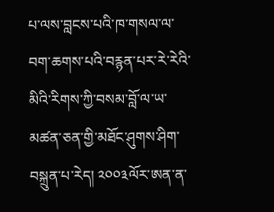པ་ལས་བླངས་པའི་ཁ་གསལ་ལ་བག་ཆགས་པའི་བརྙན་པར་རེ་རེའི་མིའི་རིགས་ཀྱི་བསམ་བློ་ལ་ཡ་མཚན་ཅན་གྱི་མཐོང་ཤུགས་ཤིག་བསྐྲུན་པ་རེད། ༢༠༠༣ལོར་ཨན་ན་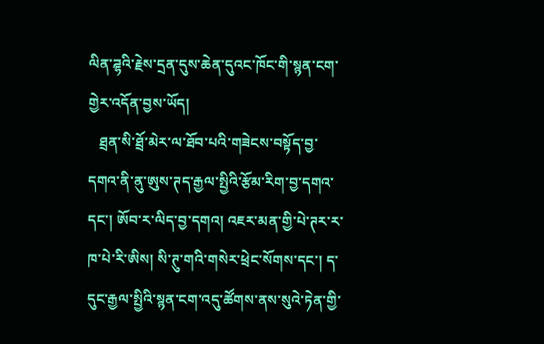ལིན་ཌྷའི་རྗེས་དྲན་དུས་ཆེན་དུའང་ཁོང་གི་སྙན་ངག་གྱེར་འདོན་བྱས་ཡོད།
   ཐྲན་སི་ཐྲོ་མེར་ལ་ཐོབ་པའི་གཟེངས་བསྟོད་བྱ་དགའ་ནི་ནུ་ཨུས་ཊད་རྒྱལ་སྤྱིའི་རྩོམ་རིག་བྱ་དགའ་དང་། ཨོབ་ར་ལིད་བྱ་དགའ། འཇར་མན་གྱི་པེ་ཊར་ར་ཁ་པེ་རི་ཨིས། སི་ཊུ་གའི་གསེར་ཕྲེང་སོགས་དང་། ད་དུང་རྒྱལ་སྤྱིའི་སྙན་ངག་འདུ་ཚོགས་ནས་སུའེ་ཏེན་གྱི་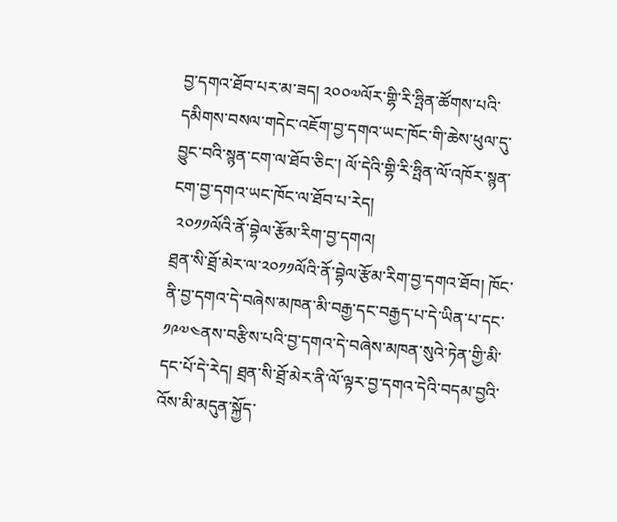བྱ་དགའ་ཐོབ་པར་མ་ཟད། ༢༠༠༧ལོར་གྷི་རི་ཧྤིན་ཚོགས་པའི་དམིགས་བསལ་གདེང་འཇོག་བྱ་དགའ་ཡང་ཁོང་གི་ཆེས་ཕུལ་དུ་བྱུང་བའི་སྙན་ངག་ལ་ཐོབ་ཅིང་། ལོ་དེའི་གྷི་རི་ཧྤིན་ལོ་འཁོར་སྙན་ངག་བྱ་དགའ་ཡང་ཁོང་ལ་ཐོབ་པ་རེད།
 ༢༠༡༡ལོའི་ནོ་བྷེལ་རྩོམ་རིག་བྱ་དགའ།
ཐྲན་སི་ཐྲོ་མེར་ལ་༢༠༡༡ལོའི་ནོ་བྷེལ་རྩོམ་རིག་བྱ་དགའ་ཐོབ། ཁོང་ནི་བྱ་དགའ་དེ་བཞེས་མཁན་མི་བརྒྱ་དང་བརྒྱད་པ་དེ་ཡིན་པ་དང་༡༩༧༤ནས་བརྩིས་པའི་བྱ་དགའ་དེ་བཞེས་མཁན་སུའེ་ཏེན་གྱི་མི་དང་པོ་དེ་རེད། ཐྲན་སི་ཐྲོ་མེར་ནི་ལོ་ལྟར་བྱ་དགའ་དེའི་བདམ་བྱའི་འོས་མི་མདུན་སྐྱོད་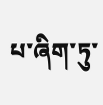པ་ཞིག་ཏུ་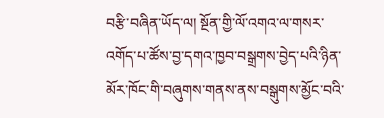བརྩི་བཞིན་ཡོད་ལ། སྔོན་གྱི་ལོ་འགའ་ལ་གསར་འགོད་པ་ཚོས་བྱ་དགའ་ཁྱབ་བསྒྲགས་བྱེད་པའི་ཉིན་མོར་ཁོང་གི་བཞུགས་གནས་ནས་བསྒུགས་མྱོང་བའི་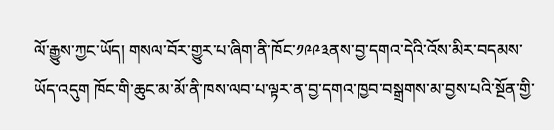ལོ་རྒྱུས་ཀྱང་ཡོད། གསལ་བོར་གྱུར་པ་ཞིག་ནི་ཁོང་༡༩༩༣ནས་བྱ་དགའ་དེའི་འོས་མིར་བདམས་ཡོད་འདུག ཁོང་གི་ཆུང་མ་མོ་ནི་ཁས་ལབ་པ་ལྟར་ན་བྱ་དགའ་ཁྱབ་བསྒྲགས་མ་བྱས་པའི་སྔོན་གྱི་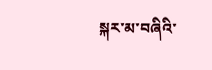སྐར་མ་བཞིའི་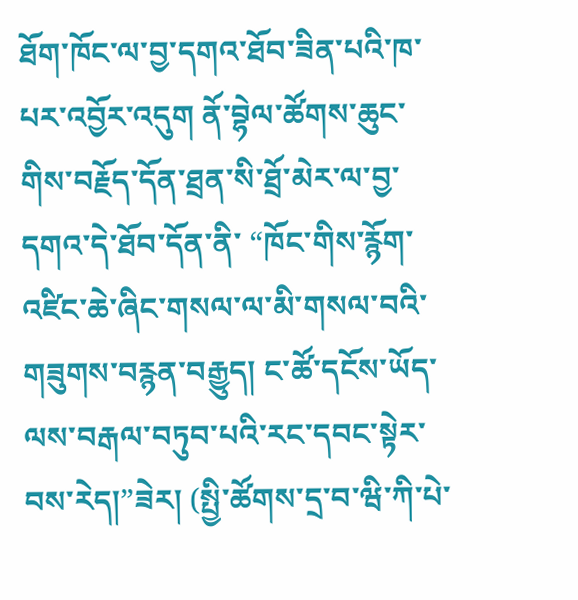ཐོག་ཁོང་ལ་བྱ་དགའ་ཐོབ་ཟིན་པའི་ཁ་པར་འབྱོར་འདུག ནོ་བྷེལ་ཚོགས་ཆུང་གིས་བརྗོད་དོན་ཐྲན་སི་ཐྲོ་མེར་ལ་བྱ་དགའ་དེ་ཐོབ་དོན་ནི་ “ཁོང་གིས་རྙོག་འཛིང་ཆེ་ཞིང་གསལ་ལ་མི་གསལ་བའི་གཟུགས་བརྙན་བརྒྱུད། ང་ཚོ་དངོས་ཡོད་ལས་བརྒལ་བཏུབ་པའི་རང་དབང་སྟེར་བས་རེད།”ཟེར། (སྤྱི་ཚོགས་དྲ་བ་ཝི་ཀི་པེ་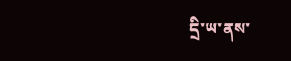དྲི་ཡ་ནས་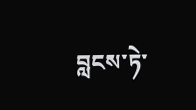བླངས་ཏེ་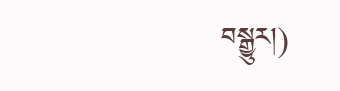བསྒྱུར།)